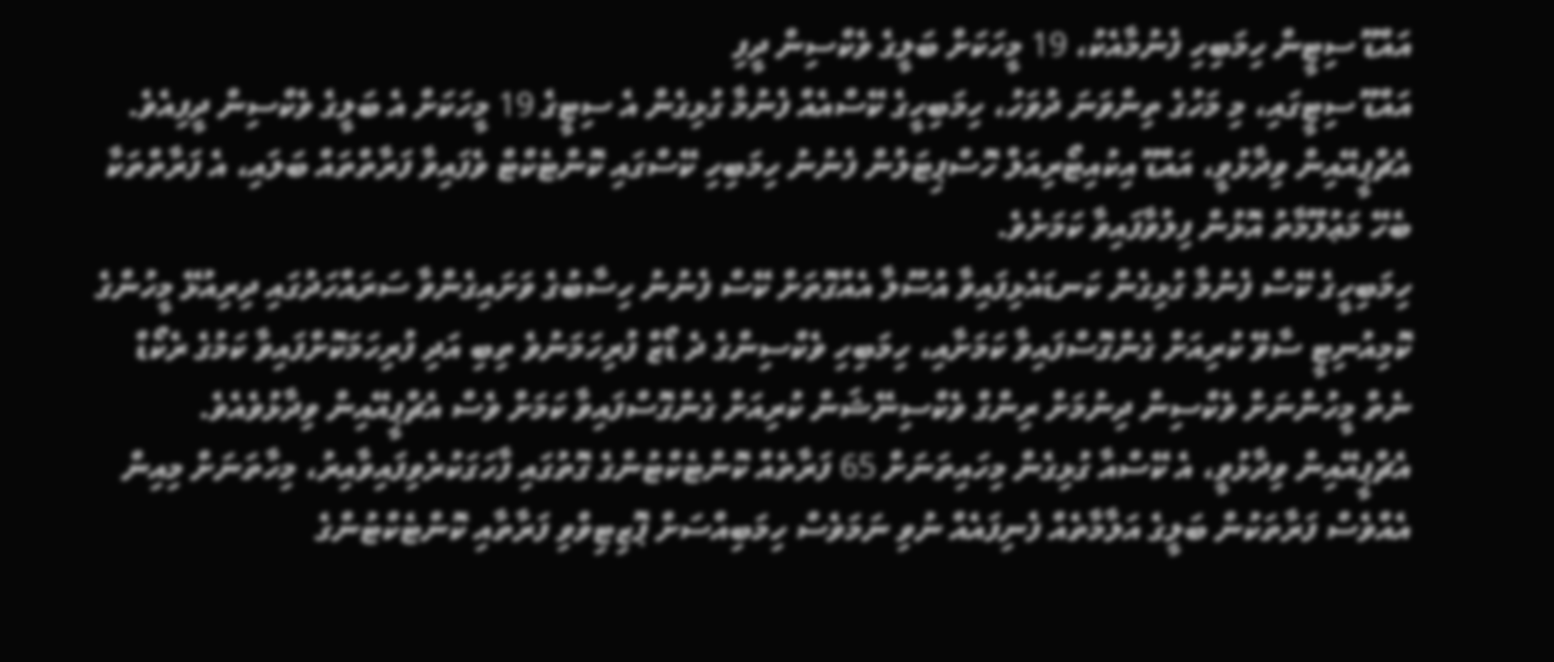އައްޑޫ ސިޓީން ހިމަބިހި ފެނުމާއެކު، 19 މީހަކަށް ބަލީގެ ވެކްސިން ދީފި
އައްޑޫ ސިޓީގައި، މި މަހުގެ ތިންވަނަ ދުވަހު، ހިމަބިހީގެ ކޭސްއެއް ފެނުމާ ގުޅިގެން އެ ސިޓީގެ 19 މީހަކަށް އެ ބަލީގެ ވެކްސިން ދީފިއެވެ.
އެޗްޕީއޭއިން ވިދާޅުވީ، އައްޑޫ އިކުއިޓޯރިއަލް ހޮސްޕިޓަލުން ފެނުނު ހިމަބިހި ކޭސްގައި ކޮންޓެކްޓް ވެފައިވާ ފަރާތްތައް ބަލައި، އެ ފަރާތްތަކާ ބެހޭ މަޢުލޫމާތު އޮޅުން ފިލުވާފައިވާ ކަމަށެވެ.
ހިމަބިހީގެ ކޭސް ފެނުމާ ގުޅިގެން ކަނޑައެޅިފައިވާ އުސޫލާ އެއްގޮތަށް ކޭސް ފެނުނު ހިސާބުގެ ވަށައިގެންވާ ސަރައްހަދުގައި ދިރިއުޅޭ މީހުންގެ ކޮމިއުނިޓީ ސާވޭ ކުރިއަށް ގެންގޮސްފައިވާ ކަމަށާއި، ހިމަބިހި ވެކްސިންގެ ދެ ޑޯޒް ފުރިހަމަނުވެ ތިބި އަދި ފުރިހަމަކޮށްފައިވާ ކަމުގެ ރެކޯޑް ނެތް މީހުންނަށް ވެކްސިން ދިނުމަށް ރިންގް ވެކްސިނޭޝަން ކުރިއަށް ގެންގޮސްފައިވާ ކަމަށް ވެސް އެޗްޕީއޭއިން ވިދާޅުވެއެވެ.
އެޗްޕީއޭއިން ވިދާޅުވީ، އެ ކޭސްއާ ގުޅިގެން މިހައިތަނަށް 65 ފަރާތެއް ކޮންޓެކްޓުންގެ ގޮތުގައި ފާހަގަކުރެވިފައިވާއިރު، މިހާތަނަށް މިއިން އެއްވެސް ފަރާތަކުން ބަލީގެ އަލާމާތެއް ފެނިފައެއް ނުވި ނަމަވެސް ހިމަބިއްސަށް ޕޮޒިޓިވްވި ފަރާތާއި ކޮންޓެކްޓުންގެ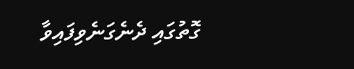ގޮތުގައި ދެނެގަނެވިފައިވާ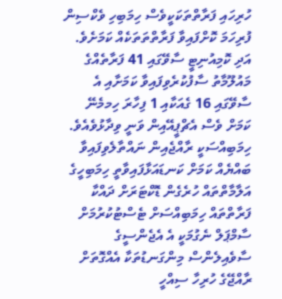ހުރިހައި ފަރާތްތަކަކީވެސް ހިމަބިހި ވެކްސިން ފުރިހަމަ ކޮށްފައިވާ ފަރާތްތަތަކެއް ކަމަށެވެ.
އަދި ކޮމިއުނިޓީ ސާވޭގައި 41 ފަރާތެއްގެ މައުލޫމާތު ސާފުކުރެވިފައިވާ ކަމަށާއި އެ ސާވޭގައި 16 ގެއަކާއި 1 ފިހާރަ ހިމމެނޭ ކަމަށް ވެސް އެޗްޕީއޭއިން ވަނީ ވިދާޅުވެއެވެ.
ހިމަބިއްސަކީ ރާއްޖެއިން ނައްތާލެވިފައިވާ ބައްޔެއް ކަމަށް ކަނޑައަޅާފައިވާތީ ހިމަބިހީގެ އަލާމާތްތައް ހުރެގެން ޑޮކްޓަރަށް ދައްކާ ފަރާތްތައް ހިމަބިއްސަށް ޓެސްޓުކުރުމަށް ސާމްޕަލް ނެގުމަކީ އެ އެޖެންސީގެ ސާވެއިލެންސް މިންގަނޑުތަކާ އެއްގޮތަށް ރާއްޖޭގެ ހުރިހާ ސިއްހީ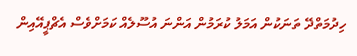ހިދުމަތްދޭ ތަނަކުން އަމަލު ކުރަމުން އަންނަ އުސޫލެއް ކަމަށްވެސް އެޗްޕީއޭއިން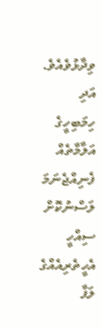ވިދާޅުވެއެވެ.
އަދި ހިމަބިހީގެ އަލާމާތެއް ފެނިއްޖެނަމަ ލަސްނުކޮށް ސިއްހީ އެހީތެރިއެއްގެ ލަފާ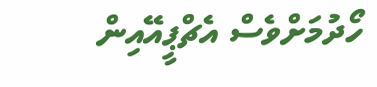ހޯދުމަށްވެސް އެޗްޕީއޭއިން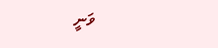ވަނީ